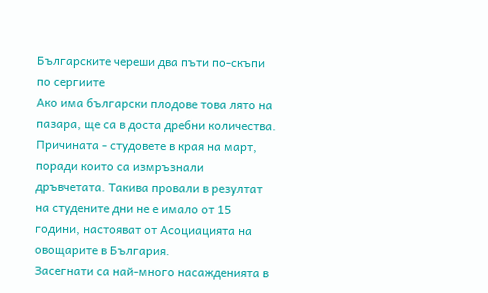Българските череши два пъти по-скъпи по сергиите
Ако има български плодове това лято на пазара, ще са в доста дребни количества. Причината - студовете в края на март, поради които са измръзнали дръвчетата. Такива провали в резултат на студените дни не е имало от 15 години, настояват от Асоциацията на овощарите в България.
Засегнати са най-много насажденията в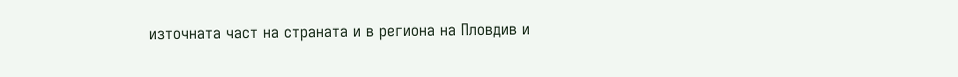източната част на страната и в региона на Пловдив и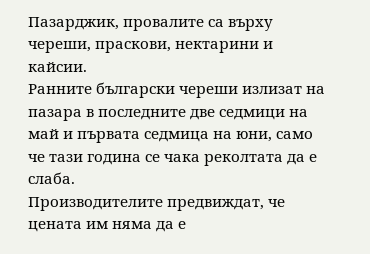Пазарджик, провалите са върху череши, праскови, нектарини и кайсии.
Ранните български череши излизат на пазара в последните две седмици на май и първата седмица на юни, само че тази година се чака реколтата да е слаба.
Производителите предвиждат, че цената им няма да е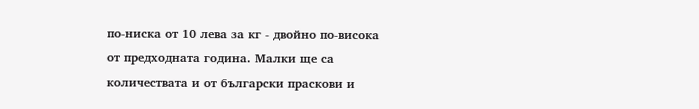по-ниска от 10 лева за кг - двойно по-висока от предходната година. Малки ще са количествата и от български праскови и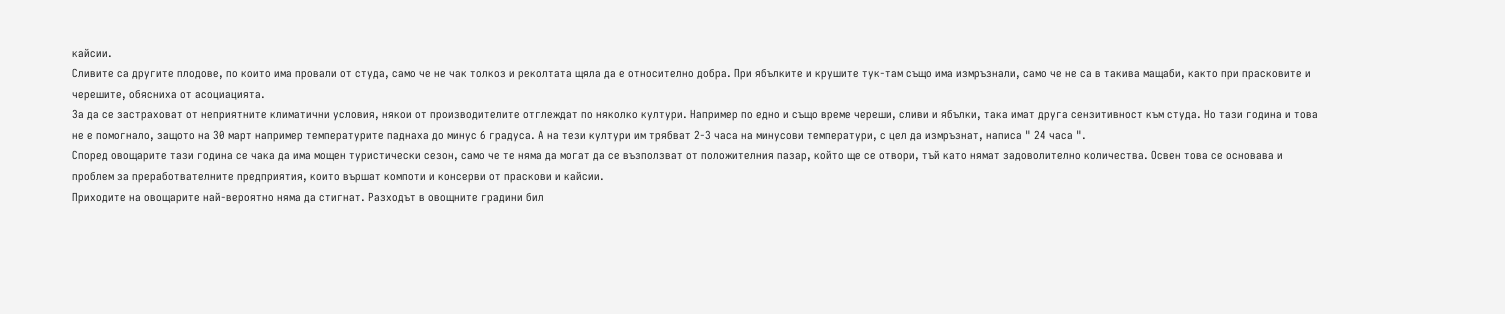кайсии.
Сливите са другите плодове, по които има провали от студа, само че не чак толкоз и реколтата щяла да е относително добра. При ябълките и крушите тук-там също има измръзнали, само че не са в такива мащаби, както при прасковите и черешите, обясниха от асоциацията.
За да се застраховат от неприятните климатични условия, някои от производителите отглеждат по няколко култури. Например по едно и също време череши, сливи и ябълки, така имат друга сензитивност към студа. Но тази година и това не е помогнало, защото на 30 март например температурите паднаха до минус 6 градуса. А на тези култури им трябват 2-3 часа на минусови температури, с цел да измръзнат, написа " 24 часа ".
Според овощарите тази година се чака да има мощен туристически сезон, само че те няма да могат да се възползват от положителния пазар, който ще се отвори, тъй като нямат задоволително количества. Освен това се основава и проблем за преработвателните предприятия, които вършат компоти и консерви от праскови и кайсии.
Приходите на овощарите най-вероятно няма да стигнат. Разходът в овощните градини бил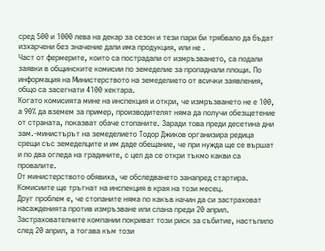сред 500 и 1000 лева на декар за сезон и тези пари би трябвало да бъдат изхарчени без значение дали има продукция, или не .
Част от фермерите, които са пострадали от измръзването, са подали заявки в общинските комисии по земеделие за пропаднали площи. По информация на Министерството на земеделието от всички заявления, общо са засегнати 4100 хектара.
Когато комисията мине на инспекция и откри, че измръзването не е 100, а 90% да вземем за пример, производителят няма да получи обезщетение от страната, показват обаче стопаните. Заради това преди десетина дни зам.-министърът на земеделието Тодор Джиков организира редица срещи със земеделците и им даде обещание, че при нужда ще се вършат и по два огледа на градините, с цел да се откри тъкмо какви са провалите.
От министерството обявиха, че обследването занапред стартира. Комисиите ще тръгнат на инспекция в края на този месец.
Друг проблем е, че стопаните няма по какъв начин да си застраховат насажденията против измръзване или слана преди 20 април. Застрахователните компании покриват този риск за събитие, настъпило след 20 април, а тогава към този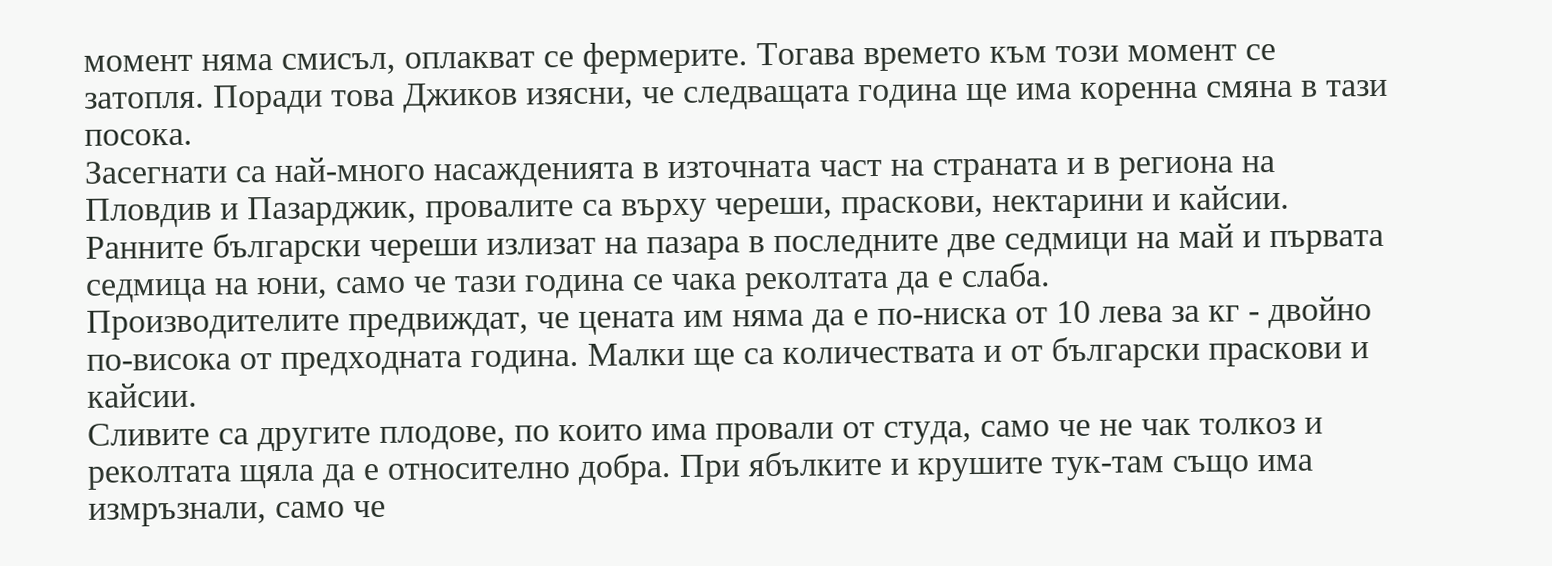момент няма смисъл, оплакват се фермерите. Тогава времето към този момент се затопля. Поради това Джиков изясни, че следващата година ще има коренна смяна в тази посока.
Засегнати са най-много насажденията в източната част на страната и в региона на Пловдив и Пазарджик, провалите са върху череши, праскови, нектарини и кайсии.
Ранните български череши излизат на пазара в последните две седмици на май и първата седмица на юни, само че тази година се чака реколтата да е слаба.
Производителите предвиждат, че цената им няма да е по-ниска от 10 лева за кг - двойно по-висока от предходната година. Малки ще са количествата и от български праскови и кайсии.
Сливите са другите плодове, по които има провали от студа, само че не чак толкоз и реколтата щяла да е относително добра. При ябълките и крушите тук-там също има измръзнали, само че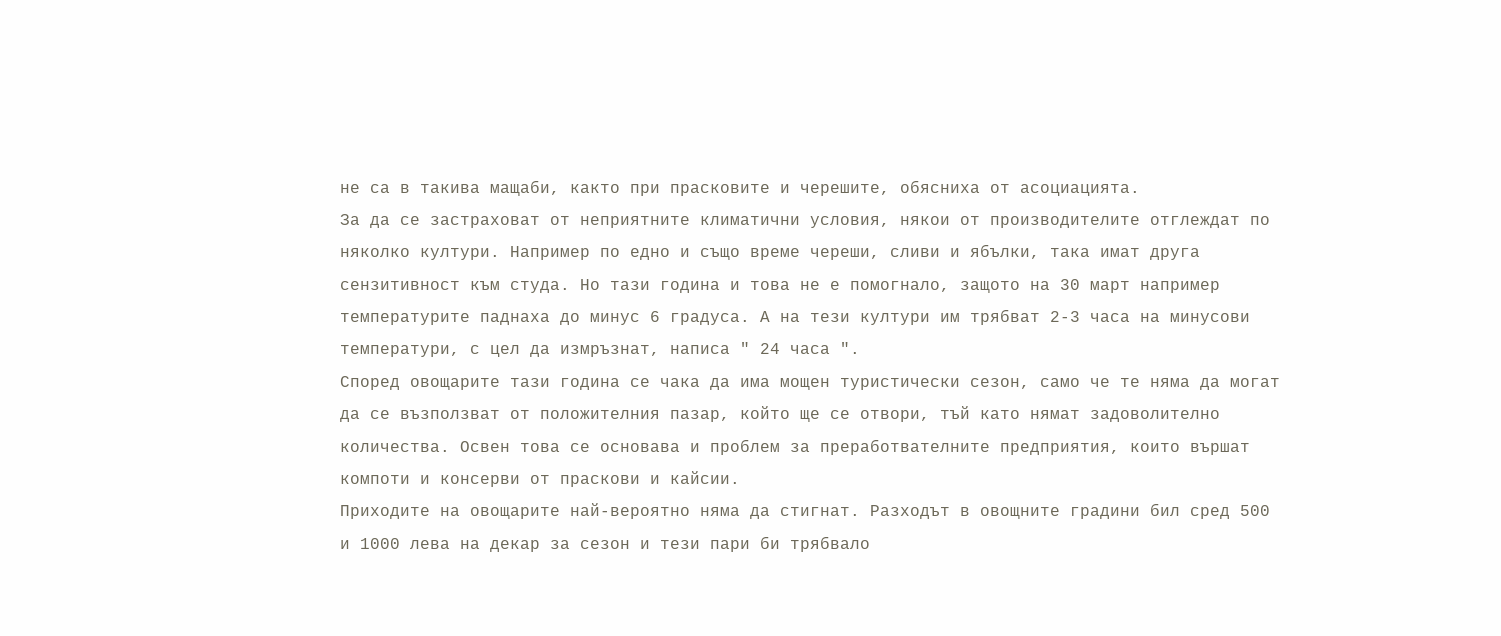не са в такива мащаби, както при прасковите и черешите, обясниха от асоциацията.
За да се застраховат от неприятните климатични условия, някои от производителите отглеждат по няколко култури. Например по едно и също време череши, сливи и ябълки, така имат друга сензитивност към студа. Но тази година и това не е помогнало, защото на 30 март например температурите паднаха до минус 6 градуса. А на тези култури им трябват 2-3 часа на минусови температури, с цел да измръзнат, написа " 24 часа ".
Според овощарите тази година се чака да има мощен туристически сезон, само че те няма да могат да се възползват от положителния пазар, който ще се отвори, тъй като нямат задоволително количества. Освен това се основава и проблем за преработвателните предприятия, които вършат компоти и консерви от праскови и кайсии.
Приходите на овощарите най-вероятно няма да стигнат. Разходът в овощните градини бил сред 500 и 1000 лева на декар за сезон и тези пари би трябвало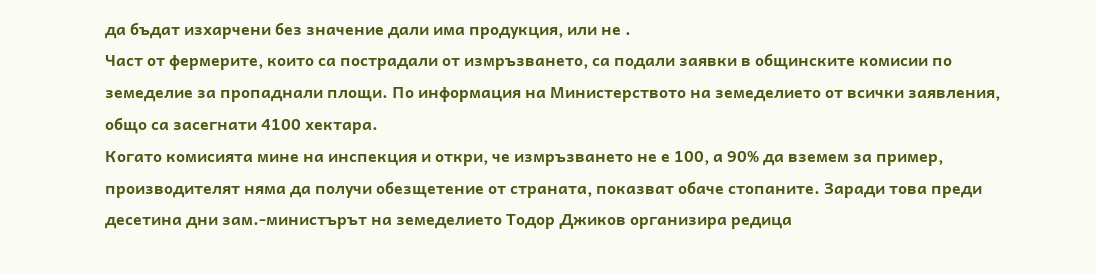да бъдат изхарчени без значение дали има продукция, или не .
Част от фермерите, които са пострадали от измръзването, са подали заявки в общинските комисии по земеделие за пропаднали площи. По информация на Министерството на земеделието от всички заявления, общо са засегнати 4100 хектара.
Когато комисията мине на инспекция и откри, че измръзването не е 100, а 90% да вземем за пример, производителят няма да получи обезщетение от страната, показват обаче стопаните. Заради това преди десетина дни зам.-министърът на земеделието Тодор Джиков организира редица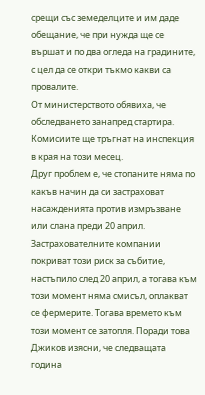срещи със земеделците и им даде обещание, че при нужда ще се вършат и по два огледа на градините, с цел да се откри тъкмо какви са провалите.
От министерството обявиха, че обследването занапред стартира. Комисиите ще тръгнат на инспекция в края на този месец.
Друг проблем е, че стопаните няма по какъв начин да си застраховат насажденията против измръзване или слана преди 20 април. Застрахователните компании покриват този риск за събитие, настъпило след 20 април, а тогава към този момент няма смисъл, оплакват се фермерите. Тогава времето към този момент се затопля. Поради това Джиков изясни, че следващата година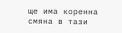ще има коренна смяна в тази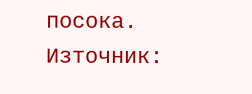посока.
Източник: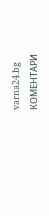varna24.bg
КОМЕНТАРИ